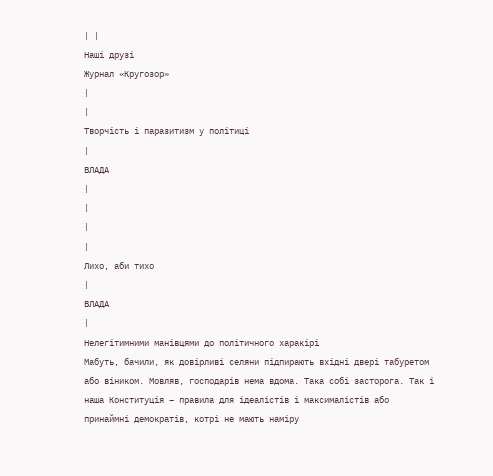| |
Наші друзі
Журнал «Кругозор»
|
|
Творчість і паразитизм у політиці
|
ВЛАДА
|
|
|
|
Лихо, аби тихо
|
ВЛАДА
|
Нелегітимними манівцями до політичного харакірі
Мабуть, бачили, як довірливі селяни підпирають вхідні двері табуретом або віником. Мовляв, господарів нема вдома. Така собі засторога. Так і наша Конституція – правила для ідеалістів і максималістів або принаймні демократів, котрі не мають наміру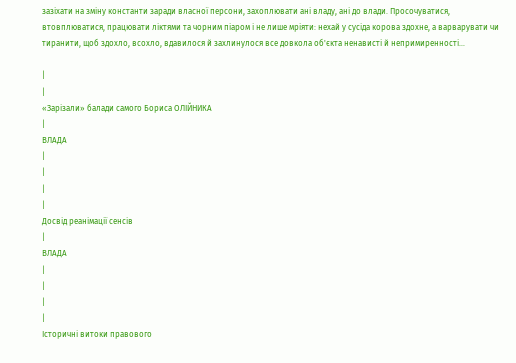зазіхати на зміну константи заради власної персони, захоплювати ані владу, ані до влади. Просочуватися, втовплюватися, працювати ліктями та чорним піаром і не лише мріяти: нехай у сусіда корова здохне, а варварувати чи тиранити, щоб здохло, всохло, вдавилося й захлинулося все довкола об'єкта ненависті й непримиренності…

|
|
«Зарізали» балади самого Бориса ОЛІЙНИКА
|
ВЛАДА
|
|
|
|
Досвід реанімації сенсів
|
ВЛАДА
|
|
|
|
Історичні витоки правового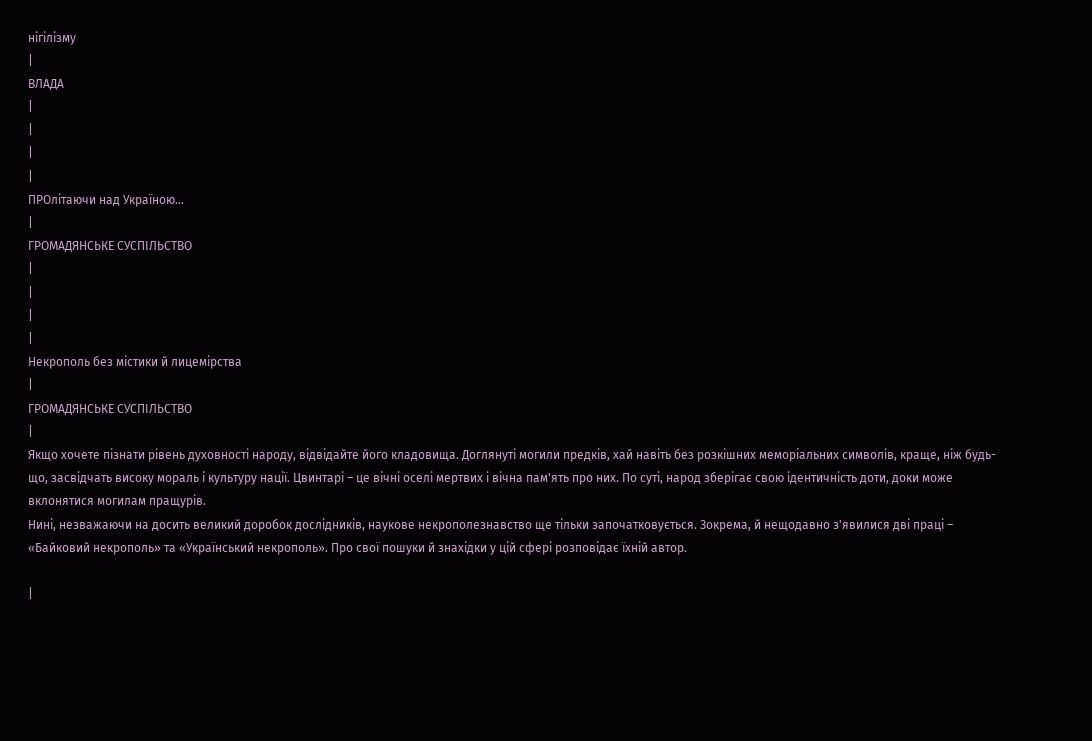нігілізму
|
ВЛАДА
|
|
|
|
ПРОлітаючи над Україною...
|
ГРОМАДЯНСЬКЕ СУСПІЛЬСТВО
|
|
|
|
Некрополь без містики й лицемірства
|
ГРОМАДЯНСЬКЕ СУСПІЛЬСТВО
|
Якщо хочете пізнати рівень духовності народу, відвідайте його кладовища. Доглянуті могили предків, хай навіть без розкішних меморіальних символів, краще, ніж будь-що, засвідчать високу мораль і культуру нації. Цвинтарі – це вічні оселі мертвих і вічна пам'ять про них. По суті, народ зберігає свою ідентичність доти, доки може вклонятися могилам пращурів.
Нині, незважаючи на досить великий доробок дослідників, наукове некрополезнавство ще тільки започатковується. Зокрема, й нещодавно з'явилися дві праці – «Байковий некрополь» та «Український некрополь». Про свої пошуки й знахідки у цій сфері розповідає їхній автор.

|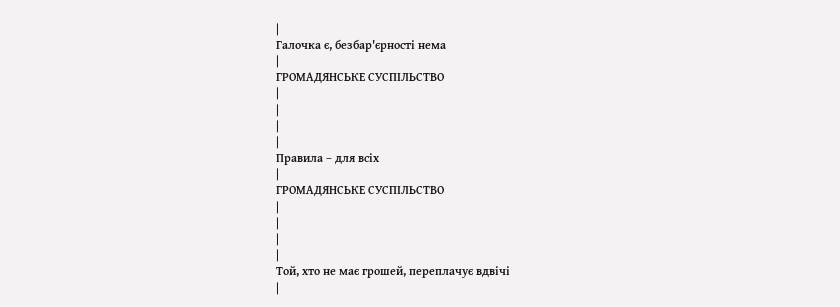|
Галочка є, безбар'єрності нема
|
ГРОМАДЯНСЬКЕ СУСПІЛЬСТВО
|
|
|
|
Правила – для всіх
|
ГРОМАДЯНСЬКЕ СУСПІЛЬСТВО
|
|
|
|
Той, хто не має грошей, переплачує вдвічі
|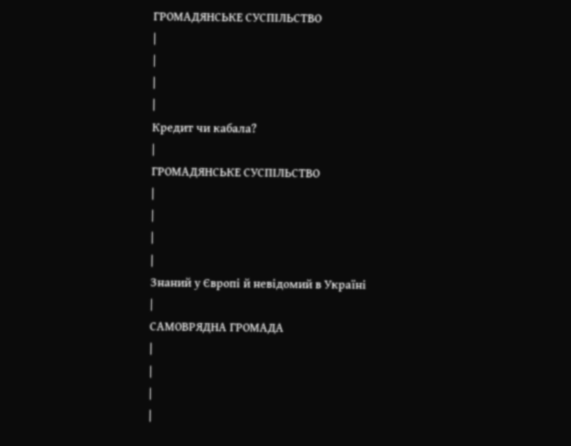ГРОМАДЯНСЬКЕ СУСПІЛЬСТВО
|
|
|
|
Кредит чи кабала?
|
ГРОМАДЯНСЬКЕ СУСПІЛЬСТВО
|
|
|
|
Знаний у Європі й невідомий в Україні
|
САМОВРЯДНА ГРОМАДА
|
|
|
|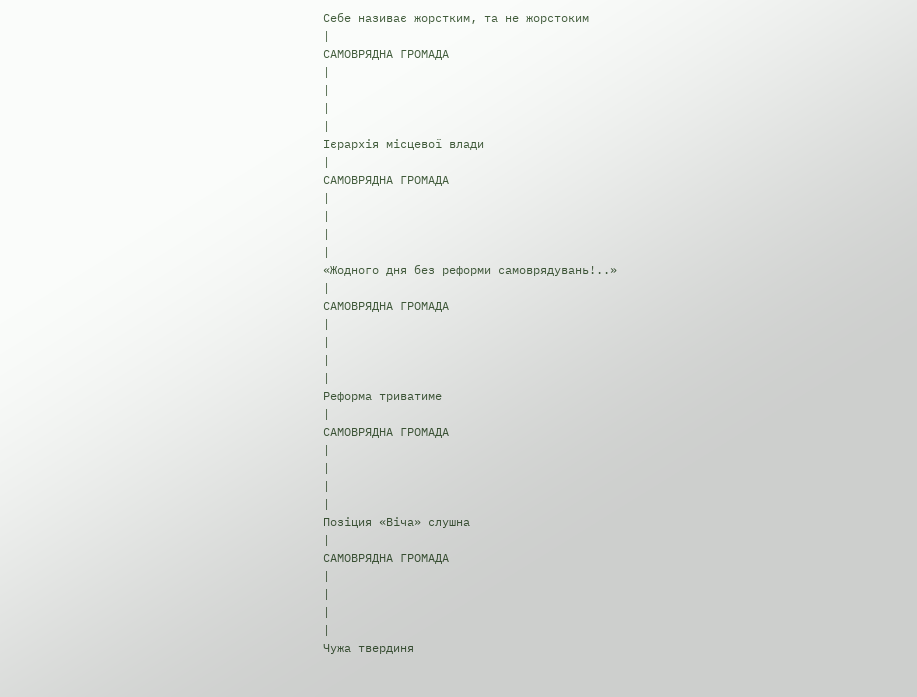Себе називає жорстким, та не жорстоким
|
САМОВРЯДНА ГРОМАДА
|
|
|
|
Ієрархія місцевої влади
|
САМОВРЯДНА ГРОМАДА
|
|
|
|
«Жодного дня без реформи самоврядувань!..»
|
САМОВРЯДНА ГРОМАДА
|
|
|
|
Реформа триватиме
|
САМОВРЯДНА ГРОМАДА
|
|
|
|
Позіция «Віча» слушна
|
САМОВРЯДНА ГРОМАДА
|
|
|
|
Чужа твердиня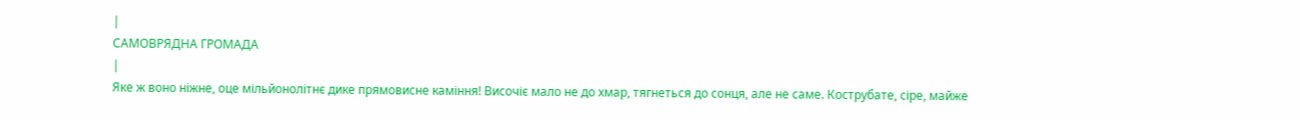|
САМОВРЯДНА ГРОМАДА
|
Яке ж воно ніжне, оце мільйонолітнє дике прямовисне каміння! Височіє мало не до хмар, тягнеться до сонця, але не саме. Кострубате, сіре, майже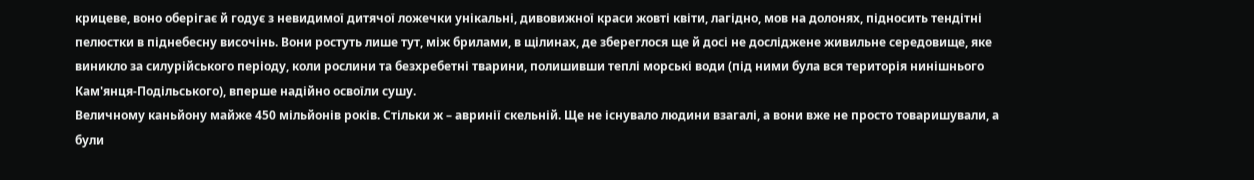крицеве, воно оберігає й годує з невидимої дитячої ложечки унікальні, дивовижної краси жовті квіти, лагідно, мов на долонях, підносить тендітні пелюстки в піднебесну височінь. Вони ростуть лише тут, між брилами, в щілинах, де збереглося ще й досі не досліджене живильне середовище, яке виникло за силурійського періоду, коли рослини та безхребетні тварини, полишивши теплі морські води (під ними була вся територія нинішнього Кам'янця-Подільського), вперше надійно освоїли сушу.
Величному каньйону майже 450 мільйонів років. Стільки ж – авринії скельній. Ще не існувало людини взагалі, а вони вже не просто товаришували, а були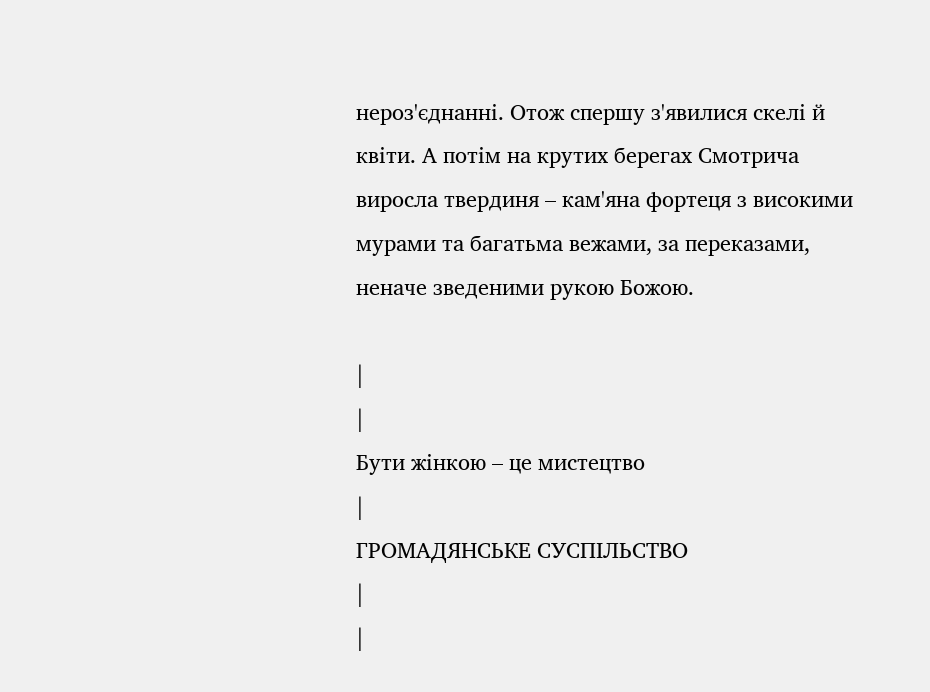нероз'єднанні. Отож спершу з'явилися скелі й квіти. А потім на крутих берегах Смотрича виросла твердиня – кам'яна фортеця з високими мурами та багатьма вежами, за переказами, неначе зведеними рукою Божою.

|
|
Бути жінкою – це мистецтво
|
ГРОМАДЯНСЬКЕ СУСПІЛЬСТВО
|
|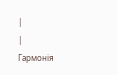|
|
Гармонія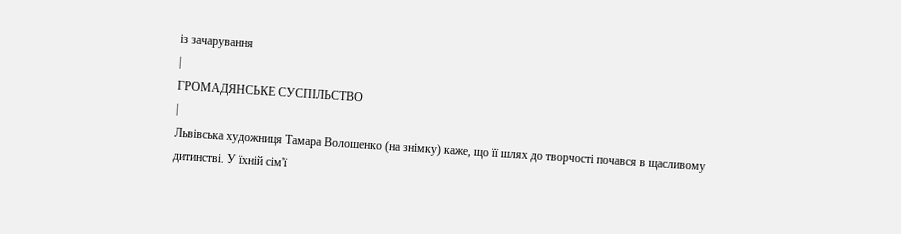із зачарування
|
ГРОМАДЯНСЬКЕ СУСПІЛЬСТВО
|
Львівська художниця Тамара Волошенко (на знімку) каже, що її шлях до творчості почався в щасливому дитинстві. У їхній сім'ї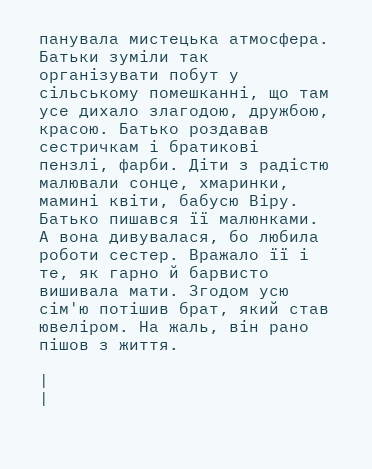панувала мистецька атмосфера. Батьки зуміли так організувати побут у сільському помешканні, що там усе дихало злагодою, дружбою, красою. Батько роздавав сестричкам і братикові пензлі, фарби. Діти з радістю малювали сонце, хмаринки, мамині квіти, бабусю Віру. Батько пишався її малюнками. А вона дивувалася, бо любила роботи сестер. Вражало її і те, як гарно й барвисто вишивала мати. Згодом усю сім'ю потішив брат, який став ювеліром. На жаль, він рано пішов з життя.

|
|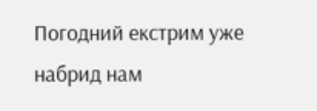Погодний екстрим уже набрид нам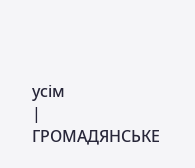усім
|
ГРОМАДЯНСЬКЕ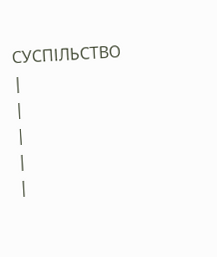СУСПІЛЬСТВО
|
|
|
|
|